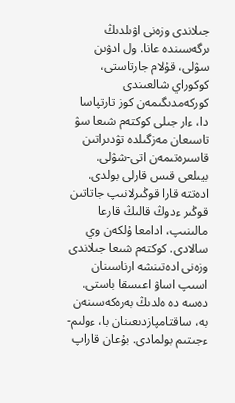جىلاندى وزەنى اۋىلدىڭ ىرگەسىندە عانا. ول ادۋىن سۋلى، قۇلام جارتاستى، كوكوراي شالعىندى كوركەمدىگىمەن كوز تارتپاسا دا، ءار جىلى كوكتەم شىعا سۋ تاسىعان مەزگىلدە تۋدىراتىن قاسىرەتىمەن اتى-شۋلى. بيىلعى قىس قارلى بولدى. ادەتتە قارا قوڭىرلانىپ جاتاتىن قوڭىر ءدوڭ قالىڭ قارعا مالىنىپ، ادامعا ۇلكەن وي سالادى. كوكتەم شىعا جىلاندى وزەنى ادەتىنشە ارناسىنان اسىپ اساۋ اعىسقا باستى. دەسە دە ەلدىڭ بەرەكەسىنەن بە، ساقتامپازدىعىنان با، ءولىم-ءجىتىم بولمادى. بۇعان قاراپ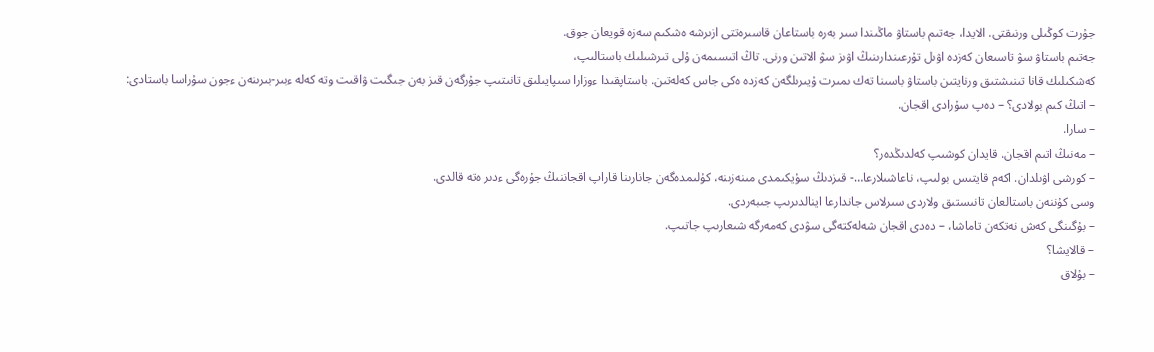جۇرت كوڭىلى ورنىقتى. الايدا، جەتىم باستاۋ ماڭىندا سىر بەرە باستاعان قاسىرەتتى ازىرشە ەشكىم سەزە قويعان جوق.
جەتىم باستاۋ سۋ تاسىعان كەزدە اۋىل تۇرعىندارىنىڭ اۋىز سۋ الاتىن ورنى. تاڭ اتىسىمەن ۇلى تىرشىلىك باستالىپ،
كەشكىلىك قانا تىنىشتىق ورنايتىن باستاۋ باسىنا تەك ىمىرت ۇيىرىلگەن كەزدە ەكى جاس كەلەتىن. باستاپقىدا ءوزارا سىپايىلىق تانىتىپ جۇرگەن قىز بەن جىگىت ۋاقىت وتە كەلە ءبىر-بىرىنەن ءجون سۇراسا باستادى:
– اتىڭ كىم بولادى؟ – دەپ سۇرادى اقجان.
– سارا.
– مەنىڭ اتىم اقجان. قايدان كوشىپ كەلدىڭدەر؟
– كورشى اۋىلدان. اكەم قايتىس بولىپ، ناعاشىلارعا…- قىزدىڭ سۇيكىمدى مىنەزىنە، كۇلىمدەگەن جانارىنا قاراپ اقجاننىڭ جۇرەگى ءدىر ەتە قالدى.
وسى كۇننەن باستالعان تانىستىق ولاردى سىرلاس جاندارعا اينالدىرىپ جىبەردى.
– بۇگىنگى كەش نەتكەن تاماشا، – دەدى اقجان شەلەكتەگى سۋدى كەمەرگە شىعارىپ جاتىپ.
– قالايشا؟
– بۇلاق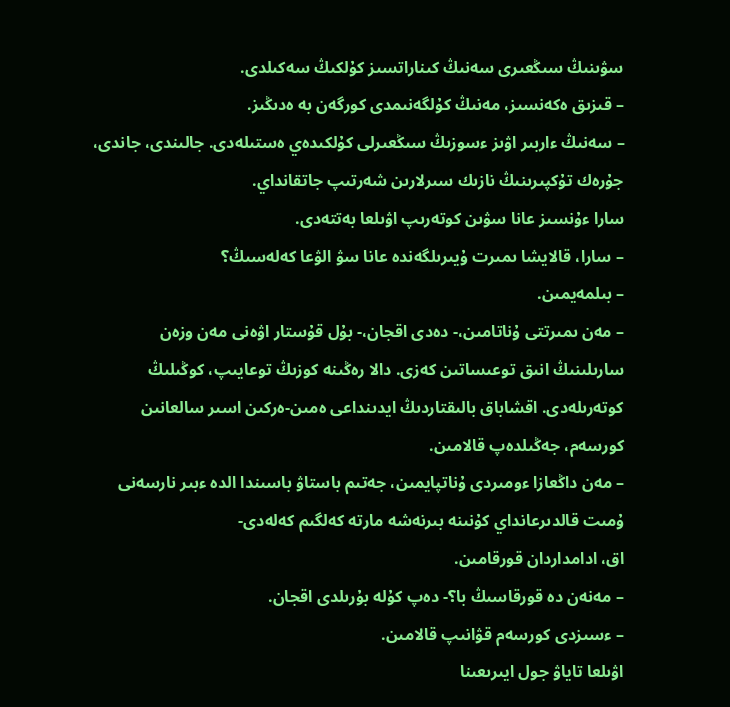سۋىنىڭ سىڭعىرى سەنىڭ كىناراتسىز كۇلكىڭ سەكىلدى.
– قىزىق ەكەنسىز، مەنىڭ كۇلگەنىمدى كورگەن بە ەدىڭىز.
– سەنىڭ ءاربىر اۋىز ءسوزىڭ سىڭعىرلى كۇلكىدەي ەستىلەدى. جالىندى، جاندى، جۇرەك تۇكپىرىنىڭ نازىك سىرلارىن شەرتىپ جاتقانداي.
سارا ءۇنسىز عانا سۋىن كوتەرىپ اۋىلعا بەتتەدى.
– سارا، قالايشا ىمىرت ۇيىرىلگەندە عانا سۋ الۋعا كەلەسىڭ؟
– بىلمەيمىن.
– مەن ىمىرتتى ۇناتامىن،- دەدى اقجان،- بۇل قۇستار اۋەنى مەن وزەن سارىلىنىڭ انىق توعىساتىن كەزى. دالا رەڭىنە كوزىڭ توعايىپ، كوڭىلىڭ كوتەرىلەدى. اقشاباق بالىقتاردىڭ ايدىنداعى ەمىن-ەركىن اسىر سالعانىن كورسەم، جەڭىلدەپ قالامىن.
– مەن داڭعازا ءومىردى ۇناتپايمىن، جەتىم باستاۋ باسىندا الدە ءبىر نارسەنى ۇمىت قالدىرعانداي كۇنىنە بىرنەشە مارتە كەلگىم كەلەدى-
اق، ادامداردان قورقامىن.
– مەنەن دە قورقاسىڭ با؟- دەپ كۇلە بۇرىلدى اقجان.
– ءسىزدى كورسەم قۋانىپ قالامىن.
اۋىلعا تاياۋ جول ايىرىعىنا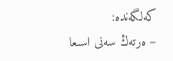كەلگەندە:
– ەرتەڭ سەنى اسىعا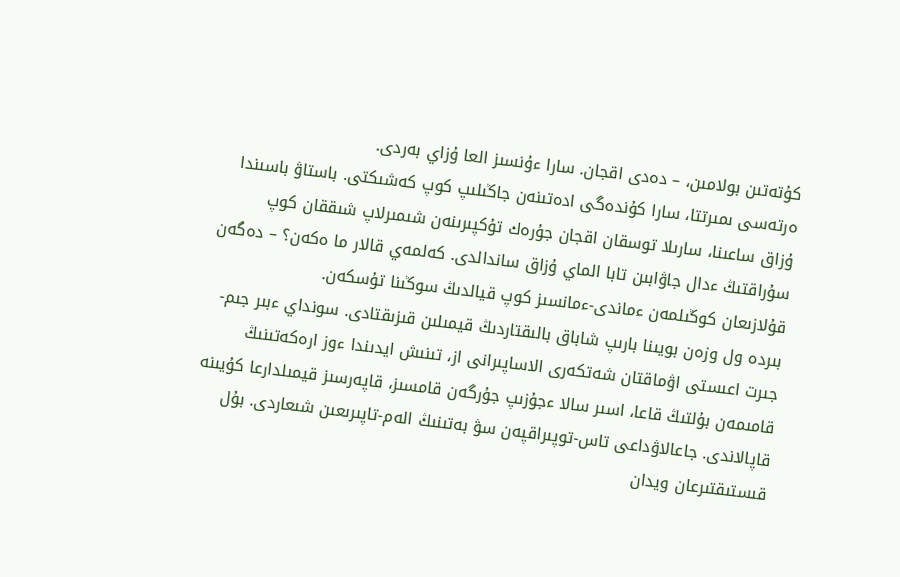كۇتەتىن بولامىن، – دەدى اقجان. سارا ءۇنسىز العا ۇزاي بەردى.
ەرتەسى ىمىرتتا، سارا كۇندەگى ادەتىنەن جاڭىلىپ كوپ كەشىكتى. باستاۋ باسىندا ۇزاق ساعىنا، سارىلا توسقان اقجان جۇرەك تۇكپىرىنەن شىمىرلاپ شىققان كوپ سۇراقتىڭ ءدال جاۋابىن تابا الماي ۇزاق ساندالدى. كەلمەي قالار ما ەكەن؟ – دەگەن قۇلازىعان كوڭىلمەن ءماندى-ءمانسىز كوپ قيالدىڭ سوڭىنا تۇسكەن.
بىردە ول وزەن بويىنا بارىپ شاباق بالىقتاردىڭ قيمىلىن قىزىقتادى. سونداي ءبىر جىم-جىرت اعىستى اۋماقتان شەتكەرى الاساپىرانى از، تىنىش ايدىندا ءوز ارەكەتىنىڭ قامىمەن بۇلتىڭ قاعا، اسىر سالا ءجۇزىپ جۇرگەن قامسىز، قاپەرسىز قيمىلدارعا كۇيىنە قاپالاندى. جاعالاۋداعى تاس-توپىراقپەن سۋ بەتىنىڭ الەم-تاپىرىعىن شىعاردى. بۇل قىستىقتىرعان ويدان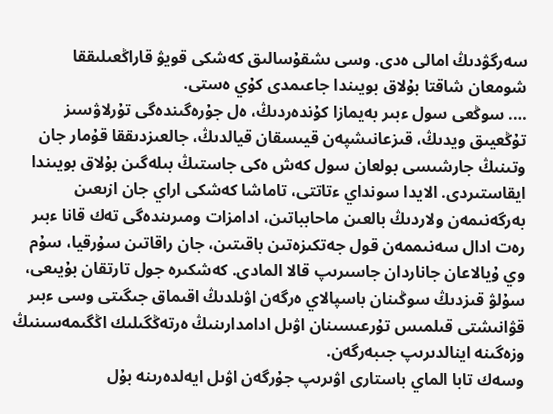سەرگۋدىڭ امالى ەدى. وسى ىشقۇسالىق كەشكى قويۋ قاراڭعىلىققا شومعان شاقتا بۇلاق بويىندا جاعىمدى كۇي ەستى.
…. سوڭعى سول ءبىر بەيمازا كۇندەردىڭ، ەل جۇرەگىندەگى تۇرلاۋسىز تۇڭعيىق ويدىڭ، قىزعانىشپەن قيىسقان قيالدىڭ، جالعىزدىققا قۇمار جان وتىنىڭ جارشىسى بولعان سول كەش ەكى جاستىڭ بىلەگىن بۇلاق بويىندا ايقاستىردى. الايدا سونداي ءتاتتى، تاماشا كەشكى اراي جان ازىعىن بەرگەنىمەن ولاردىڭ بالعىن ماحابباتىن، ادامزات ومىرىندەگى تەك قانا ءبىر رەت ادال سەنىممەن قول جەتكىزەتىن باقىتىن، جان راقاتىن سۇرقيا، سۇم وي ۇيالاعان جاناردان جاسىرىپ قالا المادى. كەشكىرە جول تارتقان بۇيىعى، سۇلۋ قىزدىڭ سوڭىنان باسپالاي ەرگەن اۋىلدىڭ اقىماق جىگىتى وسى ءبىر قۋانىشتى قىلمىس تۇرعىسىنان اۋىل ادامدارىنىڭ ەرتەڭگىلىك اڭگىمەسىنىڭ وزەگىنە اينالدىرىپ جىبەرگەن.
وسەك تابا الماي باستارى اۋىرىپ جۇرگەن اۋىل ايەلدەرىنە بۇل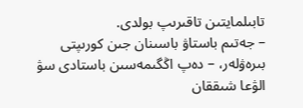تابىلمايتىن تاقىرىپ بولدى.
– جەتىم باستاۋ باسىنان جىن كورىپتى بىرەۋلەر، – دەپ اڭگىمەسىن باستادى سۋ الۋعا شىققان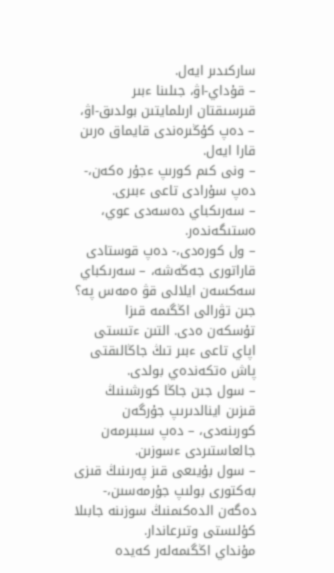ساركىدىر ايەل.
– قۇداي-اۋ، جىلىنا ءبىر قىرسىقتان ارىلمايتىن بولدىق-اۋ، – دەپ كۇڭىرەندى قايماق ەرىن قارا ايەل.
– ونى كىم كورىپ ءجۇر ەكەن،- دەپ سۇرادى تاعى ءبىرى.
– سەرىكباي دەسەدى عوي، ەستىگەندەر.
– ول كورەدى،- دەپ قوستادى قاراتورى جەڭەشە، – سەرىكباي سەكسەن ايلالى قۋ ەمەس پە؟
جىن تۋرالى اڭگىمە قىزا تۇسكەن ەدى. التىن ءتىستى اپاي تاعى ءبىر تىڭ جاڭالىقتى پاش ەتكەندەي بولدى.
– سول جىن جاڭا كورشىنىڭ قىزىن اينالدىرىپ جۇرگەن كورىنەدى، – دەپ سىبىرمەن جالعاستىردى ءسوزىن.
– سول بۇيىعى قىز پەرىنىڭ قىزى بەكتورى بولىپ جۇرمەسىن،- دەگەن الدەكىمنىڭ سوزىنە جابىلا كۇلىستى وتىرعاندار.
مۇنداي اڭگىمەلەر كەيدە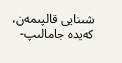شىنايى قالپىمەن، كەيدە جامالىپ-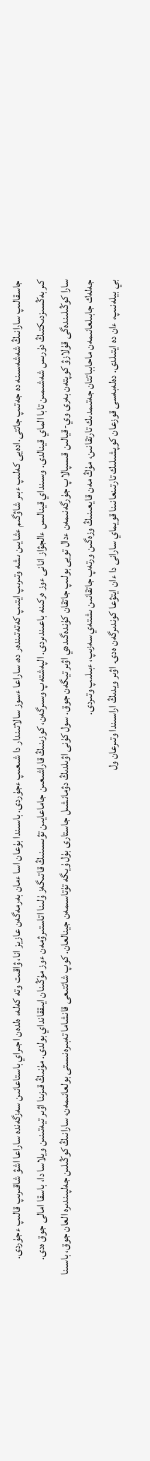جاسقالىپ سارانىڭ شەشەسىنە دە جەتىپ جاتتى.ادەيى كەلىپ ءبىر شاۋگىم ءشايىن ىشە وتىرىپ ايتىپ كەتەتىندەر دە، ساراعا ءسوز سالاتىندار دا شىعىپ ءجۇردى. باسىندا بۇعان اسا ءمان بەرمەگەن عازيز انا، ۋاقىت وتە كەلە، ەلدەن اجىراي باستاعانىن سەزگەندە ساراعا اشۋ شاقىرىپ قالىپ ءجۇردى. كىربەڭسىزدىكتىڭ دۇرىس شەشىمىن تابا الماي قينالدى. وسىنداي قينالىس ءالجۋاز انانى ءوز ەركىنە باعىندىردى. الپەشتەپ وسىرگەن، كوزىنىڭ قاراشىعىن جاماعايىن تۋىسىنىڭ قاتىگەز ۇلىنا اتاستىرۋمەن ءوز مۇڭىنان ايىققانداي بولدى. مۇنىڭ قىزىنا اۋىر تيەتىنىن ويلاسا دا، باسقا امالى جوق ەدى.
سارا كوڭىلىندەگى قۇلازۋ كوپتەن بەرى وي-قيالىن قىسپالاپ جۇرگەنىمەن ءدال تويى بولىپ جاتقان كۇندەگىدەي اۋىر تيگەن جوق. سول كۇنى اۋىلدىڭ دۋمانشىل جاستارى بۇل ۇيگە تۇتاسىمەن جينالعان. كوپ شاتتىعى قانشاما تەبىرەنىستى بولعانىمەن، سارانىڭ كوڭىلىن جەلپىندىرە العان جوق، باسىنا جەلەك جابىلعانىمەن ماحابباتتان جەتىمدىك تارتقانىن، مۇڭ مەن قايعىنىڭ وزەگىن ورتەپ جاتقانىن ىشتەي سەزىپ، ءبىلىپ وتىردى.
بي بيلەنىپ، ءان دە ايتىلدى. دەلەبەسى قوزعان كوپشىلىك تارتىنعانىنا قويماي سارانى دا ءان ايتۋعا كوندىرگەن ەدى. اۋىر ويدىڭ اراسىندا وتىرعان ول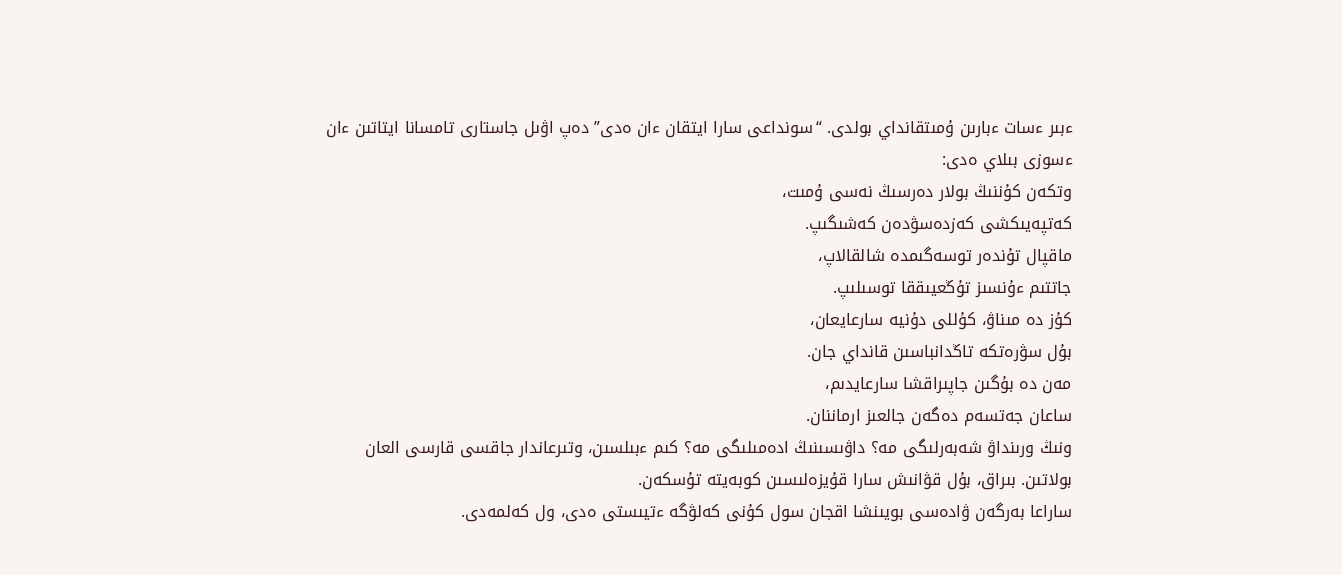ءبىر ءسات ءبارىن ۇمىتقانداي بولدى. “سونداعى سارا ايتقان ءان ەدى” دەپ اۋىل جاستارى تامسانا ايتاتىن ءان ءسوزى بىلاي ەدى:
وتكەن كۇننىڭ بولار دەرسىڭ نەسى ۇمىت،
كەتپەيىكشى كەزدەسۋدەن كەشىگىپ.
ماقپال تۇندەر توسەگىمدە شالقالاپ،
جاتتىم ءۇنسىز تۇڭعيىققا توسىلىپ.
كۇز دە مىناۋ، كۇللى دۇنيە سارعايعان،
بۇل سۋرەتكە تاڭدانباسىن قانداي جان.
مەن دە بۇگىن جاپىراقشا سارعايدىم،
ساعان جەتسەم دەگەن جالعىز ارماننان.
ونىڭ ورىنداۋ شەبەرلىگى مە؟ داۋىسىنىڭ ادەمىلىگى مە؟ كىم ءبىلسىن، وتىرعاندار جاقسى قارسى العان بولاتىن. بىراق، بۇل قۋانىش سارا قۇيزەلىسىن كوبەيتە تۇسكەن.
ساراعا بەرگەن ۋادەسى بويىنشا اقجان سول كۇنى كەلۋگە ءتيىستى ەدى، ول كەلمەدى.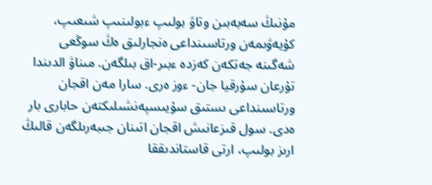مۇنىڭ سەبەبىن وتاۋ بولىپ ءبولىنىپ شىعىپ، كۇيەۋىمەن ورتاسىنداعى ەنجارلىق ەڭ سوڭعى شەگىنە جەتكەن كەزدە ءبىر-اق بىلگەن. مىناۋ الدىندا تۇرعان سۇرقيا جان- ءوز ەرى. سارا مەن اقجان ورتاسىنداعى ىستىق سۇيىسپەنشىلىكتەن حابارى بار ەدى. سول قىزعانىش اقجان اتىنان جىبەرىلگەن قالىڭ ارىز بولىپ، ارتى قاستاندىققا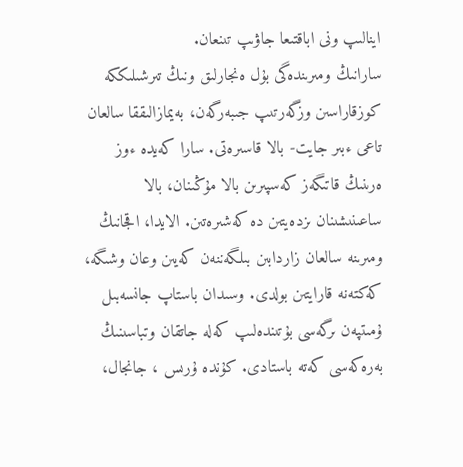اينالىپ ونى اباقتىعا جاۋىپ تىنعان.
سارانىڭ ومىرىندەگى بۇل ەنجارلىق ونىڭ تىرشىلىككە كوزقاراسىن وزگەرتىپ جىبەرگەن، بەيمازالىققا سالعان تاعى ءبىر جايت- بالا قاسىرەتى. سارا كەيدە ءوز ەرىنىڭ قاتىگەز كەسپىرىن بالا مۇڭىنان، بالا ساعىنىشىنان ىزدەيتىن دە كەشىرەتىن. الايدا، اقجانىڭ ومىرىنە سالعان زاردابىن بىلگەننەن كەيىن وعان وشىگە، كەكتەنە قارايتىن بولدى. وسىدان باستاپ جانسەبىل ۇمىتپەن ىرگەسى بۇتىندەلىپ كەلە جاتقان وتباسىنىڭ بەرەكەسى كەتە باستادى. كۇندە ۇرىس ، جانجال،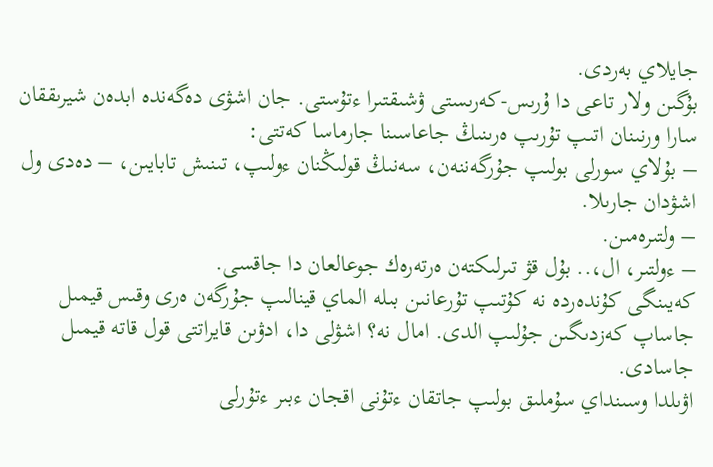جايلاي بەردى.
بۇگىن ولار تاعى دا ۇرىس-كەرىستى ۋشىقتىرا ءتۇستى. جان اشۋى دەگەندە ابدەن شيرىققان سارا ورنىنان اتىپ تۇرىپ ەرىنىڭ جاعاسىنا جارماسا كەتتى:
– بۇلاي سورلى بولىپ جۇرگەننەن، سەنىڭ قولىڭنان ءولىپ، تىنىش تابايىن، – دەدى ول اشۋدان جارىلا.
– ولتىرەمىن.
– ءولتىر، ال،.. بۇل قۋ تىرلىكتەن ەرتەرەك جوعالعان دا جاقسى.
كەيىنگى كۇندەردە نە كۇتىپ تۇرعانىن بىلە الماي قينالىپ جۇرگەن ەرى وقىس قيمىل جاساپ كەزدىگىن جۇلىپ الدى. امال نە؟ اشۋلى دا، ادۋىن قايراتتى قول قاتە قيمىل جاسادى.
اۋىلدا وسىنداي سۇملىق بولىپ جاتقان ءتۇنى اقجان ءبىر ءتۇرلى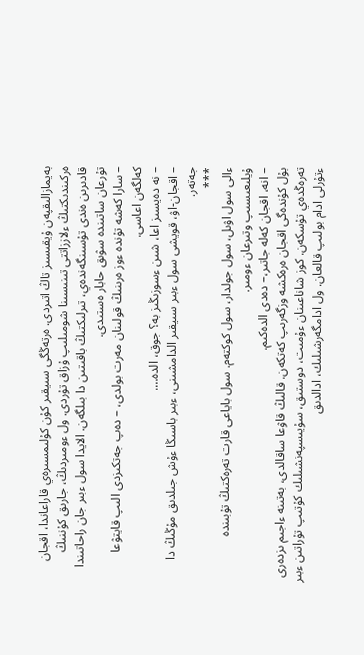بەيمازالىقپەن ۇيقىسىز تاڭ اتىردى. ەرتەڭگى سىيقىر كۇن كۇلىمسىرەي قاراعاندا، اقجان ەركىندىكتىڭ ءلاززاتتى تىنىسىنا شومىلىپ ۇزاق تۇردى. ول ءومىردىڭ، جارىق كۇننىڭ قادىرىن ەندى تۇسىنگەندەي، تىرلىكتىڭ باقىتىن دا بىلگەن. الايدا سول ءبىر جان راحاتىندا تۇرعان ساتىندە سۋىق حابار ەستىدى.
– سارا كەشە تۇندە ءوز ەرىنىڭ قولىنان مەرت بولدى، – دەپ جەتكىزدى الىپ قايتۋعا كەلگەن اعاسى.
– نە دەيسىز اعا، شىن ءسوزىڭىز بە؟ جوق، الدە….
– اقجان-اۋ، قويشى سول ءبىر سىيقىر الدامشىنى، ءبىر باسىڭا ءۇش جىلدىق مۇڭىڭ دا جەتەر.
***
ءالى سول اۋىل، سول جولدار، سول كوكتەم. سول باياعى قارت تەرەكتىڭ تۇبىندە ۇيلىعىسىپ وتىرعان ءومىر.
– انە، اقجان كەلە جاتىر،– دەدى الدەكىم.
بۇل كۇندەگى اقجان ەرەكشە وزگەرىپ كەتكەن. قالىڭ قاۋعا ساقالدى، بەتىنە ءاجىم ىزدەرى تەرەڭدەي تۇسكەن. كوز شاناعىنان ءۇمىت، دوستىق، سۇيىسپەنشىلىك كۇتىپ تۇراتىن ءبىر ءتۇرلى ادام بولىپ قالعان. ول ادامگەرشىلىك، ادالدىق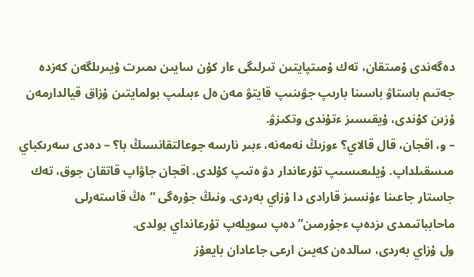دەگەندى ۇمىتقان، تەك ۇمىتپايتىن تىرلىگى ءار كۇن سايىن ىمىرت ۇيىرىلگەن كەزدە جەتىم باستاۋ باسىنا بارىپ جۋىنىپ قايتۋ مەن ەل ءبىلىپ بولمايتىن ۇزاق قيالدارمەن ۇزىن كۇندى، ۇيقىسىز ءتۇندى وتكىزۋ.
– و، اقجان، قال قالاي؟ ءوزىڭ نەمەنە، ءبىر نارسە جوعالتقانسىڭ با؟ – دەدى سەرىكباي مىسقىلداپ. ۇيلىعىسىپ تۇرعاندار دۋ ەتىپ كۇلدى. اقجان جاۋاپ قاتقان جوق، تەك جاستار جاعىنا ءۇنسىز قارادى دا ۇزاي بەردى. ونىڭ جۇرەگى “ەڭ قاستەرلى ماحابباتىمدى ىزدەپ ءجۇرمىن” دەپ سويلەپ تۇرعانداي بولدى.
ول ۇزاي بەردى، سالدەن كەيىن ارعى جاعادان بايعۇز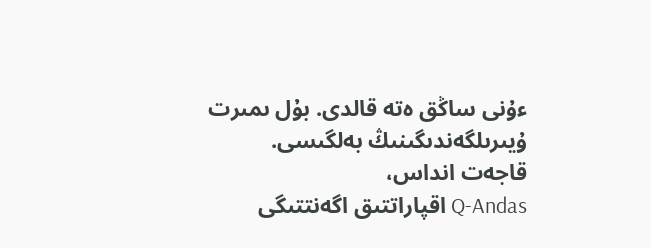ءۇنى ساڭق ەتە قالدى. بۇل ىمىرت ۇيىرىلگەندىگىنىڭ بەلگىسى.
قاجەت انداس،
Q-Andas اقپاراتتىق اگەنتتىگى